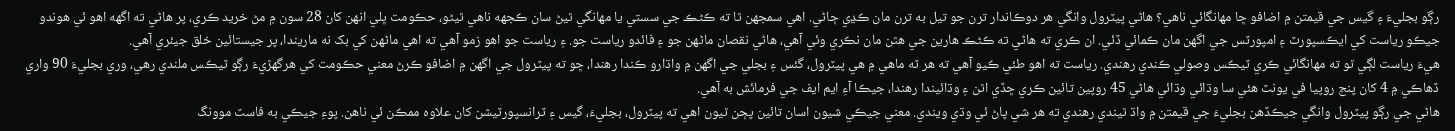رڳو بجليءَ ۽ گيس جي قيمتن ۾ اضافو ڇا مهانگائي ناهي؟ هاڻي پيٽرول وانگي هر دوڪاندار ترن جو تيل به ترن مان ڪڍي ڄاڻي. اهي سمجهن ٿا ته ڪڻڪ جي سستي يا مهانگي ٿيڻ سان ڪجهه ناهي ٿيڻو، حڪومت ڀلي انهن کان 28 سون ۾ مڻ خريد ڪري، پر هاڻي ته اگهه اهو ئي هوندو جيڪو رياست کي ايڪسپورٽ ۽ امپورٽس جي اگهن مان ڪمائي ڏئي. ان ڪري ته هاڻي ته ڪڻڪ هارين جي هٿن مان نڪري وئي آهي، هاڻي نقصان ماڻهن جو ۽ فائدو رياست جو. ۽ رياست جو اهو زمو آهي ته اهي ماڻهن کي بک نه ماريندا، پر جيستائين خلق جيئري آهي.
هيءَ رياست لڳي ٿو ته مهانگائي ڪري ٽيڪس وصولي ڪندي رهندي. رياست ته اهو طئي ڪيو آهي ته هر ٽه ماهي ۾ هي پيٽرول، گئس ۽ بجلي جي اگهن ۾ واڌارو ڪندا رهندا، ڇو ته پيٽرول جي اگهن ۾ اضافو ڪرڻ معني حڪومت کي هرگهڙيءَ رڳو ٽيڪس ملندي رهي، وري بجليءَ 90 واري ڏهاڪي ۾ 4 کان پنج روپيا في يونٽ هئي سا وڌائي وڌائي هاڻي 45 روپين تائين ڪري ڇڏي اٿن ۽ وڌائيندا رهندا، جيڪا آءِ ايم ايف جي فرمائش به آهي.
هاڻي جي رڳو پيٽرول وانگي جيڪڏهن بجليءَ جي قيمتن ۾ واڌ ٿيندي رهندي ته هر شي پاڻ ئي وڌي ويندي. معني جيڪي شيون اسان تائين پڄن ٿيون اهي ته پيٽرول، بجليءَ، گيس ۽ ٽرانسپورٽيشن کان علاوه ممڪن ئي ناهن. پوءِ جيڪي به فاسٽ موونگ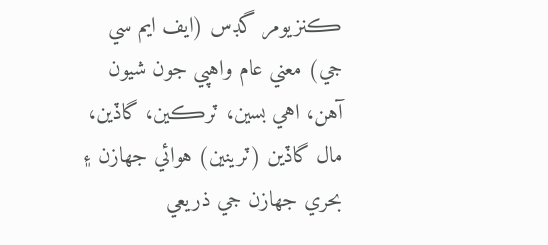ڪنزيومر گڊس (ايف ايم سي جي) معني عام واهپي جون شيون آهن، اهي بسين، ٽرڪين، گاڏين، مال گاڏين (ٽرينين) هوائي جهازن ۽ بحري جهازن جي ذريعي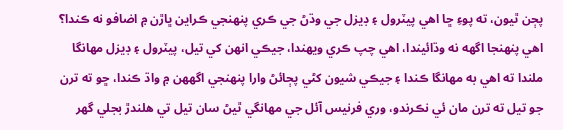پڄن ٿيون، ته پوءِ ڇا اهي پيٽرول ۽ ڊيزل جي وڌڻ جي ڪري پنهنجي ڪراين ڀاڙن ۾ اضافو نه ڪندا؟ اهي پنهنجا اگهه نه وڌائيندا، اهي چپ ڪري ويهندا، جيڪي انهن کي تيل، پيٽرول ۽ ڊيزل مهانگا ملندا ته اهي به مهانگا ڪندا ۽ جيڪي شيون کڻي پڄائڻ وارا پنهنجي اگههن ۾ واڌ ڪندا، ڇو ته ترن جو تيل ته ترن مان ئي نڪرندو، وري فرنيس آئل جي مهانگي ٿيڻ سان تيل تي هلندڙ بجلي گهر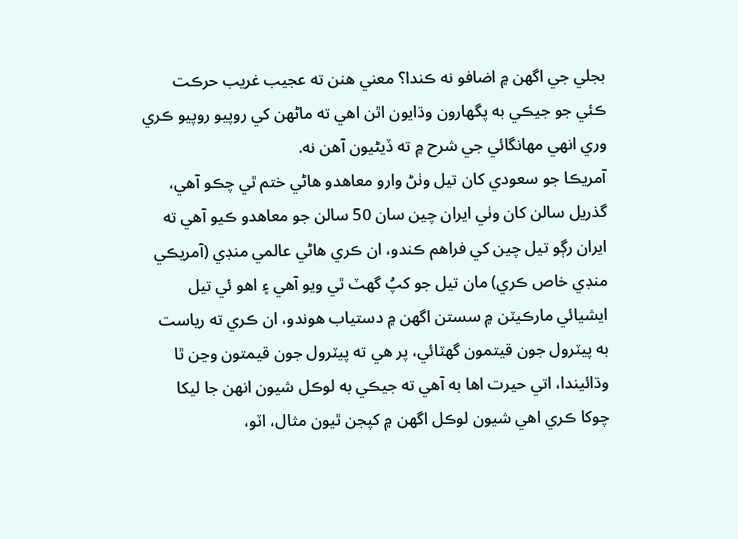بجلي جي اگهن ۾ اضافو نه ڪندا؟ معني هنن ته عجيب غريب حرڪت ڪئي جو جيڪي به پگهارون وڌايون اٿن اهي ته ماڻهن کي روپيو روپيو ڪري وري انهي مهانگائي جي شرح ۾ ته ڏيڻيون آهن نه.
آمريڪا جو سعودي کان تيل وٺڻ وارو معاهدو هاڻي ختم ٿي چڪو آهي، گذريل سالن کان وٺي ايران چين سان 50 سالن جو معاهدو ڪيو آهي ته ايران رڳو تيل چين کي فراهم ڪندو، ان ڪري هاڻي عالمي منڊي (آمريڪي منڊي خاص ڪري) مان تيل جو کپُ گهٽ ٿي ويو آهي ۽ اهو ئي تيل ايشيائي مارڪيٽن ۾ سستن اگهن ۾ دستياب هوندو، ان ڪري ته رياست به پيٽرول جون قيتمون گهٽائي، پر هي ته پيٽرول جون قيمتون وڃن ٿا وڌائيندا، اتي حيرت اها به آهي ته جيڪي به لوڪل شيون انهن جا ليکا چوکا ڪري اهي شيون لوڪل اگهن ۾ کپجن ٿيون مثال، اٽو،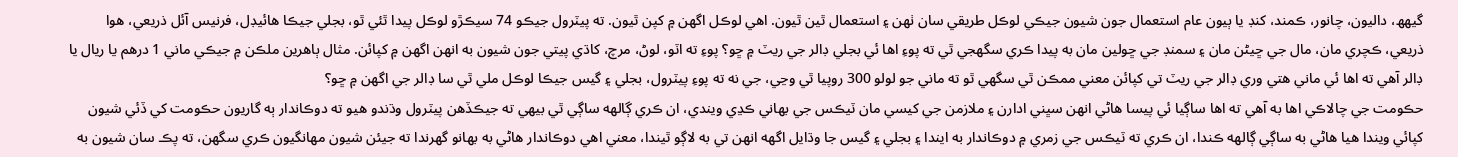گيهھ، داليون، چانور، ڪمند، کنڊ يا ٻيون عام استعمال جون شيون جيڪي لوڪل طريقي سان ٺهن ۽ استعمال ٿين ٿيون. اهي لوڪل اگهن ۾ کپن ٿيون. ته پيٽرول جيڪو 74 سيڪڙو لوڪل پيدا ٿئي ٿو، بجلي جيڪا هائيڊل، فرنيس آئل ذريعي، هوا ذريعي، ڪچري مان، مال جي ڇيڻن مان ۽ سمنڊ جي ڇولين مان به پيدا ڪري سگهجي ٿي ته پوءِ اها ئي بجلي ڊالر جي ريٽ ۾ ڇو؟ پوءِ ته اٽو، لوڻ، مرچ، کاڌي پيتي جون شيون به انهن اگهن ۾ کپائن. مثال ٻاهرين ملڪن ۾ جيڪي ماني 1 درهم يا ريال يا ڊالر آهي ته اها ئي ماني هتي وري ڊالر جي ريٽ تي کپائن معني ممڪن ٿي سگهي ٿو ته ماني جو لولو 300 روپيا ٿي وڃي، جي نه ته پوءِ پيٽرول، بجلي ۽ گيس جيڪا لوڪل ملي ٿي سا ڊالر جي اگهن ۾ ڇو؟
حڪومت جي چالاڪي اها به آهي ته اها ساڳيا ئي پيسا هاڻي انهن سڀني ادارن ۽ ملازمن جي کيسي مان ٽيڪس جي بهاني ڪڍي ويندي، ان ڪري ڳالھه ساڳي ٿي بيهي ته جيڪڏهن پيٽرول وڌندو هيو ته دوڪاندار ٻه گاريون حڪومت کي ڏئي شيون کپائي ويندا هيا هاڻي به ساڳي ڳالھه ڪندا، ان ڪري ته ٽيڪس جي زمري ۾ دوڪاندار به ايندا ۽ بجلي ۽ گيس جا وڌايل اگهه انهن تي به لاڳو ٿيندا، معني اهي دوڪاندار هاڻي به بهانو گهرندا ته جيئن شيون مهانگيون ڪري سگهن، ته پڪ سان شيون به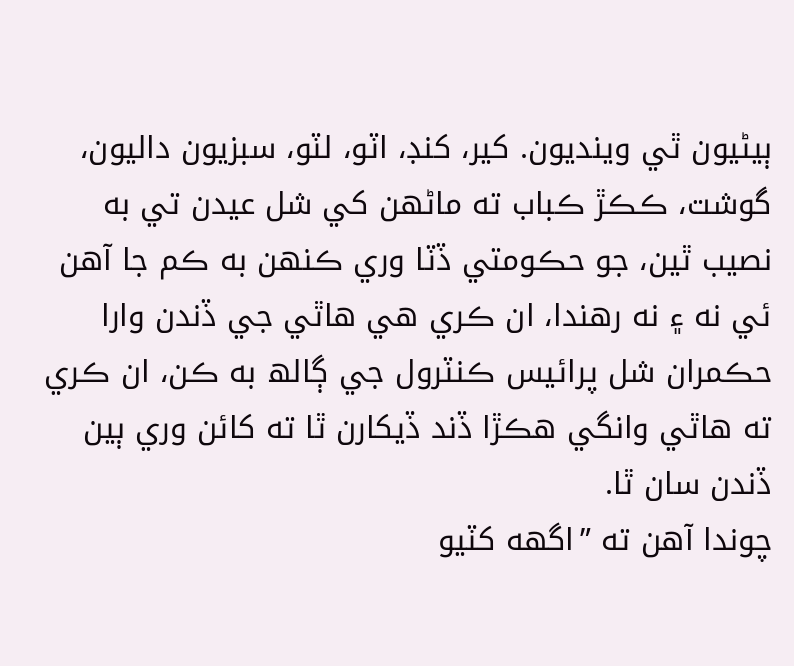ٻيڻيون ٿي وينديون. کير، کنڊ، اٽو، لٽو، سبزيون داليون، گوشت، ڪڪڙ ڪباب ته ماڻهن کي شل عيدن تي به نصيب ٿين، جو حڪومتي ڏٽا وري ڪنهن به ڪم جا آهن ئي نه ۽ نه رهندا، ان ڪري هي هاٿي جي ڏندن وارا حڪمران شل پرائيس ڪنٽرول جي ڳالھ به ڪن، ان ڪري ته هاٿي وانگي هڪڙا ڏند ڏيکارن ٿا ته کائن وري ٻين ڏندن سان ٿا.
چوندا آهن ته ”اگهه کٽيو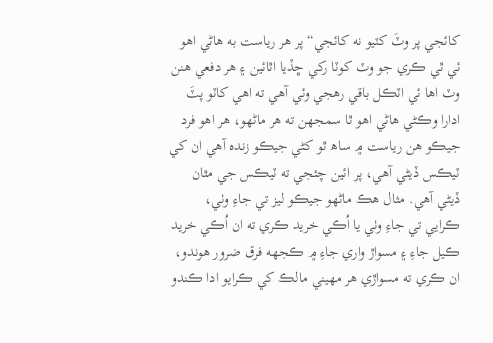کائجي پر وٽَ کٽيو نه کائجي“ پر هر رياست به هاڻي اهو ئي ٿي ڪري جو وٽ کوٽا رکي ڇڏيا اٿائين ۽ هر دفعي هنن وٽ اها ئي اٽڪل باقي رهجي وئي آهي ته اهي کاٽو پٽَ ادارا وڪڻي هاڻي اهو ٿا سمجهن ته هر ماڻهو، هر اهو فرد جيڪو هن رياست ۾ ساھ ٿو کڻي جيڪو زنده آهي ان کي ٽيڪس ڏيڻي آهي، پر ائين چئجي ته ٽيڪس جي مٿان ڏيڻي آهي. مثال هڪ ماڻهو جيڪو ليز تي جاءِ وٺي، ڪرايي تي جاءِ وٺي يا اُڪي خريد ڪري ته ان اُڪي خريد ڪيل جاءِ ۽ مسواڙ واري جاءِ ۾ ڪجهه فرق ضرور هوندو، ان ڪري ته مسواڙي هر مهيني مالڪ کي ڪرايو ادا ڪندو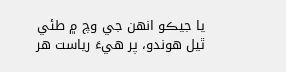يا جيڪو انهن جي وچ ۾ طئي ٿيل هوندو، پر هيءَ رياست هر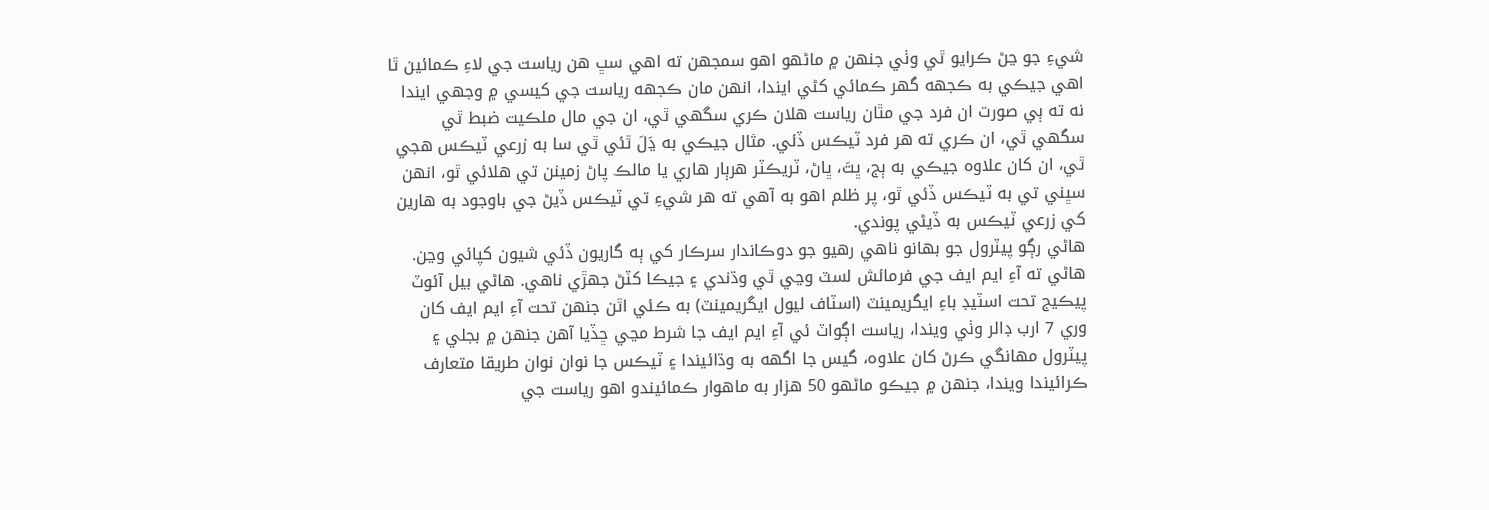شيءِ جو ڃڻ ڪرايو ٿي وٺي جنهن ۾ ماڻهو اهو سمجهن ته اهي سڀ هن رياست جي لاءِ ڪمائين ٿا اهي جيڪي به ڪجهه گهر ڪمائي کڻي ايندا، انهن مان ڪجهه رياست جي کيسي ۾ وجهي ايندا نه ته ٻي صورت ان فرد جي مٿان رياست هلان ڪري سگهي ٿي، ان جي مال ملڪيت ضبط ٿي سگهي ٿي، ان ڪري ته هر فرد ٽيڪس ڏئي. مثال جيڪي به ڍَلَ ٿئي ٿي سا به زرعي ٽيڪس هجي ٿي، ان کان علاوه جيڪي به ٻج، ڀتَ، ڀاڻ، ٽريڪٽر هرٻار هاري يا مالڪ پاڻ زمينن تي هلائي ٿو، انهن سڀني تي به ٽيڪس ڏئي ٿو، پر ظلم اهو به آهي ته هر شيءِ تي ٽيڪس ڏيڻ جي باوجود به هارين کي زرعي ٽيڪس به ڏيڻي پوندي.
هاڻي رڳو پيٽرول جو بهانو ناهي رهيو جو دوڪاندار سرڪار کي ٻه گاريون ڏئي شيون کپائي وڃن. هاڻي ته آءِ ايم ايف جي فرمائش لسٽ وڃي ٿي وڌندي ۽ جيڪا کٽڻ جهڙي ناهي. هاڻي بيل آئوٽ پيڪيج تحت اسٽيڊ باءِ ايگريمينٽ (اسٽاف ليول ايگريمينٽ) به ڪئي اٿن جنهن تحت آءِ ايم ايف کان وري 7 ارب ڊالر وٺي ويندا، رياست اڳواٽ ئي آءِ ايم ايف جا شرط مڃي ڇڏيا آهن جنهن ۾ بجلي ۽ پيٽرول مهانگي ڪرڻ کان علاوه، گيس جا اگهه به وڌائيندا ۽ ٽيڪس جا نوان نوان طريقا متعارف ڪرائيندا ويندا، جنهن ۾ جيڪو ماڻهو 50 هزار به ماهوار ڪمائيندو اهو رياست جي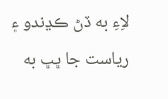لاِءِ به ڏڻ ڪڍندو ۽ رياست جا ڀڀ به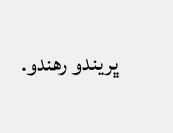ڀريندو رهندو.